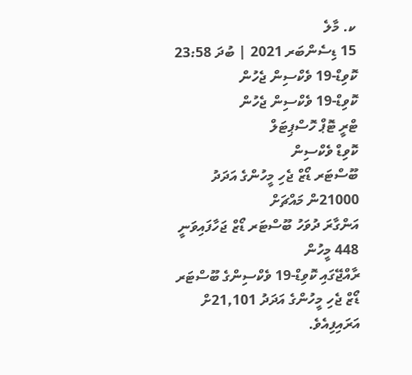ކ. މާލެ
15 ޑިސެންބަރ 2021 | ބުދަ 23:58
ކޮވިޑް-19 ވެކްސިން ޖެހުން
ކޮވިޑް-19 ވެކްސިން ޖެހުން
ޓްރީ ޓޮޕް ހޮސްޕިޓަލް
ކޮވިޑް ވެކްސިން
ބޫސްޓަރ ޑޯޒް ޖެހި މީހުންގެ އަދަދު 21000ން މައްޗަށް
އަންގާރަ ދުވަހު ބޫސްޓަރ ޑޯޒް ޖަހާފައިވަނީ 448 މީހުން
ރާއްޖޭގައި ކޮވިޑް-19 ވެކްސިންގެ ބޫސްޓަރ ޑޯޒް ޖެހި މީހުންގެ އަދަދު 21,101ށް އަރައިފިއެވެ.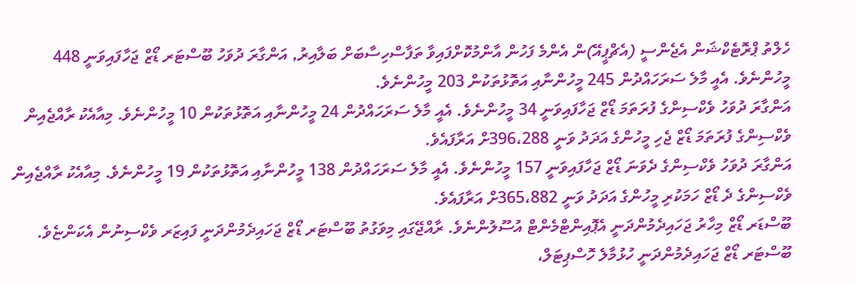ހެލްތު ޕްރޮޓެކްޝަން އެޖެންސީ (އެޗްޕީއޭ)ން އެންމެ ފަހުން އާންމުކޮށްފައިވާ ތަފާސްހިސާބަށް ބަލާއިރު, އަންގާރަ ދުވަހު ބޫސްޓަރ ޑޯޒް ޖަހާފައިވަނީ 448 މީހުންނެވެ. އެއީ މާލެ ސަރަހައްދުން 245 މީހުންނާއި އަތޮޅުތަކުން 203 މީހުންނެވެ.
އަންގާރަ ދުވަހު ވެކްސިންގެ ފުރަތަމަ ޑޯޒް ޖަހާފައިވަނީ 34 މީހުންނެވެ. އެއީ މާލެ ސަރަހައްދުން 24 މީހުންނާއި އަތޮޅުތަކުން 10 މީހުންނެވެ. މިއާއެކު ރާއްޖެއިން ވެކްސިންގެ ފުރަތަމަ ޑޯޒް ޖެހި މީހުންގެ އަދަދު ވަނީ 396،288ށް އަރާފައެވެ.
އަންގާރަ ދުވަހު ވެކްސިންގެ ދެވަނަ ޑޯޒް ޖަހާފައިވަނީ 157 މީހުންނެވެ. އެއީ މާލެ ސަރަހައްދުން 138 މީހުންނާއި އަތޮޅުތަކުން 19 މީހުންނެވެ. މިއާއެކު ރާއްޖެއިން ވެކްސިންގެ ދެ ޑޯޒް ހަމަކުރި މީހުންގެ އަދަދު ވަނީ 365،882ށް އަރާފައެވެ.
ބޫސްޑަރ ޑޯޒް މިހާރު ޖަހައިދެމުންދަނީ އެޕޮއިންޓްމެންޓް އުސޫލުންނެވެ. ރާއްޖޭގައި މިވަގުތު ބޫސްޓަރ ޑޯޒް ޖަހައިދެމުންދަނީ ފައިޒަރ ވެކްސިނުން އެކަންޏެވެ. ބޫސްޓަރ ޑޯޒް ޖަހައިދެމުންދަނީ ހުޅުމާލެ ހޮސްޕިޓަލް،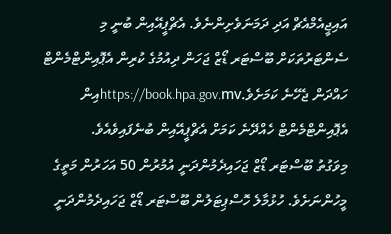އައިޖީއެމްއެޗް އަދި ދަމަނަވެށިންނެވެ. އެޗްޕީއޭއިން ބުނީ މި ސެންޓަރުތަކަށް ބޫސްޓަރ ޑޯޒް ޖަހަން ދިއުމުގެ ކުރިން އެޕޮއިންޓްމެންޓް ހައްދަން ޖެހޭނެ ކަމަށެވެ.https://book.hpa.gov.mvއިން އެޕޮއިންޓްމެންޓް ހެއްދޭނެ ކަމަށް އެޗްޕީއޭއިން ބުނެފައިވެއެވެ.
މިވަގުތު ބޫސްޓަރ ޑޯޒް ޖަހައިދެމުންދަނީ އުމުރުން 50 އަހަރުން މަތީގެ މީހުންނަށެވެ. ހުޅުމާލެ ހޮސްޕިޓަލުން ބޫސްޓަރ ޑޯޒް ޖަހައިދެމުންދަނީ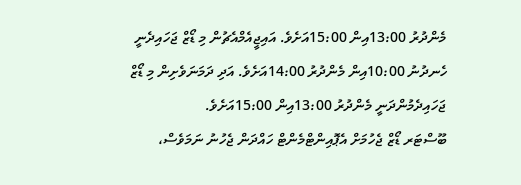މެންދުރު 13:00އިން 15:00އަށެވެ. އައިޖީއެމްއެޗުން މި ޑޯޒް ޖަހައިދެނީ ހެނދުނު 10:00އިން މެންދުރު 14:00އަށެވެ. އަދި ދަމަނަވެށިން މި ޑޯޒް ޖަހައިދެމުންދަނީ މެންދުރު 13:00އިން 15:00އަށެވެ.
ބޫސްޓަރ ޑޯޒް ޖެހުމަށް އެޕޮއިންޓްމެންޓް ހައްދަން ޖެހުނު ނަމަވެސް،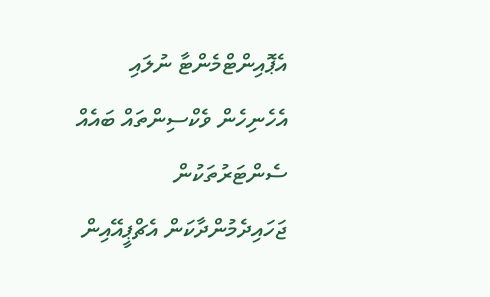އެޕޮއިންޓްމެންޓާ ނުލައި އެހެނިހެން ވެކްސިންތައް ބައެއް ސެންޓަރުތަކުން ޖަހައިދެމުންދާކަން އެޗްޕީއޭއިން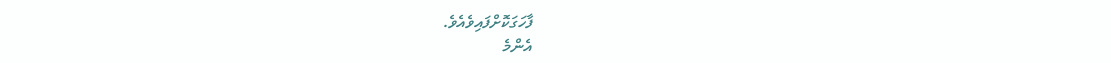ފާހަގަކޮށްފައިވެއެވެ.
އެންމެ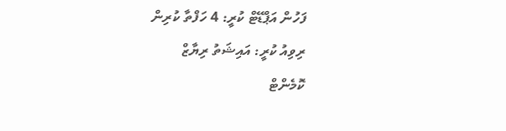ފަހުން އަޕްޑޭޓް ކުރީ: 4 ހަފްތާ ކުރިން
ރިވިއު ކުރީ: އައިޝަތު ރިޔާޒް
ކޮމެންޓް